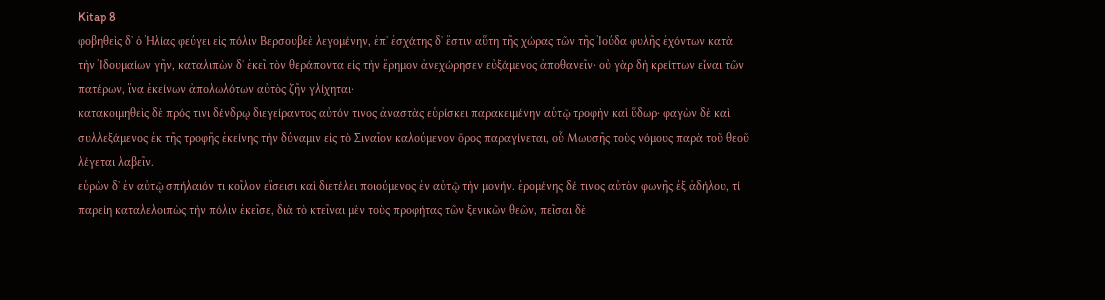Kitap 8
φοβηθεὶς δʼ ὁ Ἠλίας φεύγει εἰς πόλιν Βερσουβεὲ λεγομένην, ἐπʼ ἐσχάτης δʼ ἔστιν αὕτη τῆς χώρας τῶν τῆς Ἰούδα φυλῆς ἐχόντων κατὰ τὴν Ἰδουμαίων γῆν, καταλιπὼν δʼ ἐκεῖ τὸν θεράποντα εἰς τὴν ἔρημον ἀνεχώρησεν εὐξάμενος ἀποθανεῖν· οὐ γὰρ δὴ κρείττων εἶναι τῶν πατέρων, ἵνα ἐκείνων ἀπολωλότων αὐτὸς ζῆν γλίχηται·
κατακοιμηθεὶς δὲ πρός τινι δένδρῳ διεγείραντος αὐτόν τινος ἀναστὰς εὑρίσκει παρακειμένην αὑτῷ τροφὴν καὶ ὕδωρ· φαγὼν δὲ καὶ συλλεξάμενος ἐκ τῆς τροφῆς ἐκείνης τὴν δύναμιν εἰς τὸ Σιναῖον καλούμενον ὄρος παραγίνεται, οὗ Μωυσῆς τοὺς νόμους παρὰ τοῦ θεοῦ λέγεται λαβεῖν.
εὑρὼν δʼ ἐν αὐτῷ σπήλαιόν τι κοῖλον εἴσεισι καὶ διετέλει ποιούμενος ἐν αὐτῷ τὴν μονήν. ἐρομένης δέ τινος αὐτὸν φωνῆς ἐξ ἀδήλου, τί παρείη καταλελοιπὼς τὴν πόλιν ἐκεῖσε, διὰ τὸ κτεῖναι μὲν τοὺς προφήτας τῶν ξενικῶν θεῶν, πεῖσαι δὲ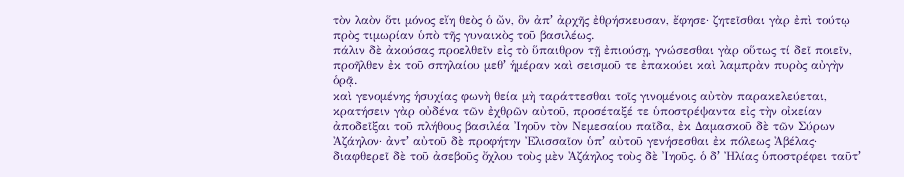τὸν λαὸν ὅτι μόνος εἴη θεὸς ὁ ὤν, ὃν ἀπʼ ἀρχῆς ἐθρήσκευσαν, ἔφησε· ζητεῖσθαι γὰρ ἐπὶ τούτῳ πρὸς τιμωρίαν ὑπὸ τῆς γυναικὸς τοῦ βασιλέως.
πάλιν δὲ ἀκούσας προελθεῖν εἰς τὸ ὕπαιθρον τῇ ἐπιούσῃ, γνώσεσθαι γὰρ οὕτως τί δεῖ ποιεῖν, προῆλθεν ἐκ τοῦ σπηλαίου μεθʼ ἡμέραν καὶ σεισμοῦ τε ἐπακούει καὶ λαμπρὰν πυρὸς αὐγὴν ὁρᾷ.
καὶ γενομένης ἡσυχίας φωνὴ θεία μὴ ταράττεσθαι τοῖς γινομένοις αὐτὸν παρακελεύεται, κρατήσειν γὰρ οὐδένα τῶν ἐχθρῶν αὐτοῦ, προσέταξέ τε ὑποστρέψαντα εἰς τὴν οἰκείαν ἀποδεῖξαι τοῦ πλήθους βασιλέα Ἰηοῦν τὸν Νεμεσαίου παῖδα, ἐκ Δαμασκοῦ δὲ τῶν Σύρων Ἀζάηλον· ἀντʼ αὐτοῦ δὲ προφήτην Ἐλισσαῖον ὑπʼ αὐτοῦ γενήσεσθαι ἐκ πόλεως Ἀβέλας·
διαφθερεῖ δὲ τοῦ ἀσεβοῦς ὄχλου τοὺς μὲν Ἀζάηλος τοὺς δὲ Ἰηοῦς. ὁ δʼ Ἠλίας ὑποστρέφει ταῦτʼ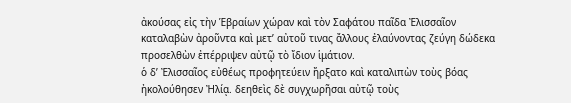ἀκούσας εἰς τὴν Ἑβραίων χώραν καὶ τὸν Σαφάτου παῖδα Ἐλισσαῖον καταλαβὼν ἀροῦντα καὶ μετʼ αὐτοῦ τινας ἄλλους ἐλαύνοντας ζεύγη δώδεκα προσελθὼν ἐπέρριψεν αὐτῷ τὸ ἴδιον ἱμάτιον.
ὁ δʼ Ἐλισσαῖος εὐθέως προφητεύειν ἤρξατο καὶ καταλιπὼν τοὺς βόας ἠκολούθησεν Ἠλίᾳ. δεηθεὶς δὲ συγχωρῆσαι αὐτῷ τοὺς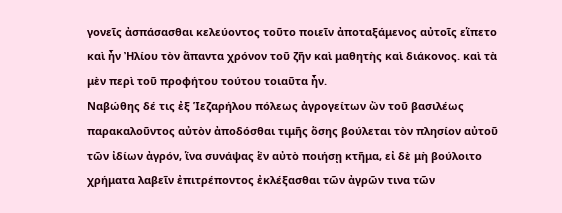γονεῖς ἀσπάσασθαι κελεύοντος τοῦτο ποιεῖν ἀποταξάμενος αὐτοῖς εἵπετο καὶ ἦν Ἠλίου τὸν ἅπαντα χρόνον τοῦ ζῆν καὶ μαθητὴς καὶ διάκονος. καὶ τὰ μὲν περὶ τοῦ προφήτου τούτου τοιαῦτα ἦν.
Ναβώθης δέ τις ἐξ Ἱεζαρήλου πόλεως ἀγρογείτων ὢν τοῦ βασιλέως παρακαλοῦντος αὐτὸν ἀποδόσθαι τιμῆς ὅσης βούλεται τὸν πλησίον αὐτοῦ τῶν ἰδίων ἀγρόν, ἵνα συνάψας ἓν αὐτὸ ποιήσῃ κτῆμα, εἰ δὲ μὴ βούλοιτο χρήματα λαβεῖν ἐπιτρέποντος ἐκλέξασθαι τῶν ἀγρῶν τινα τῶν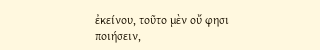ἐκείνου, τοῦτο μὲν οὔ φησι ποιήσειν,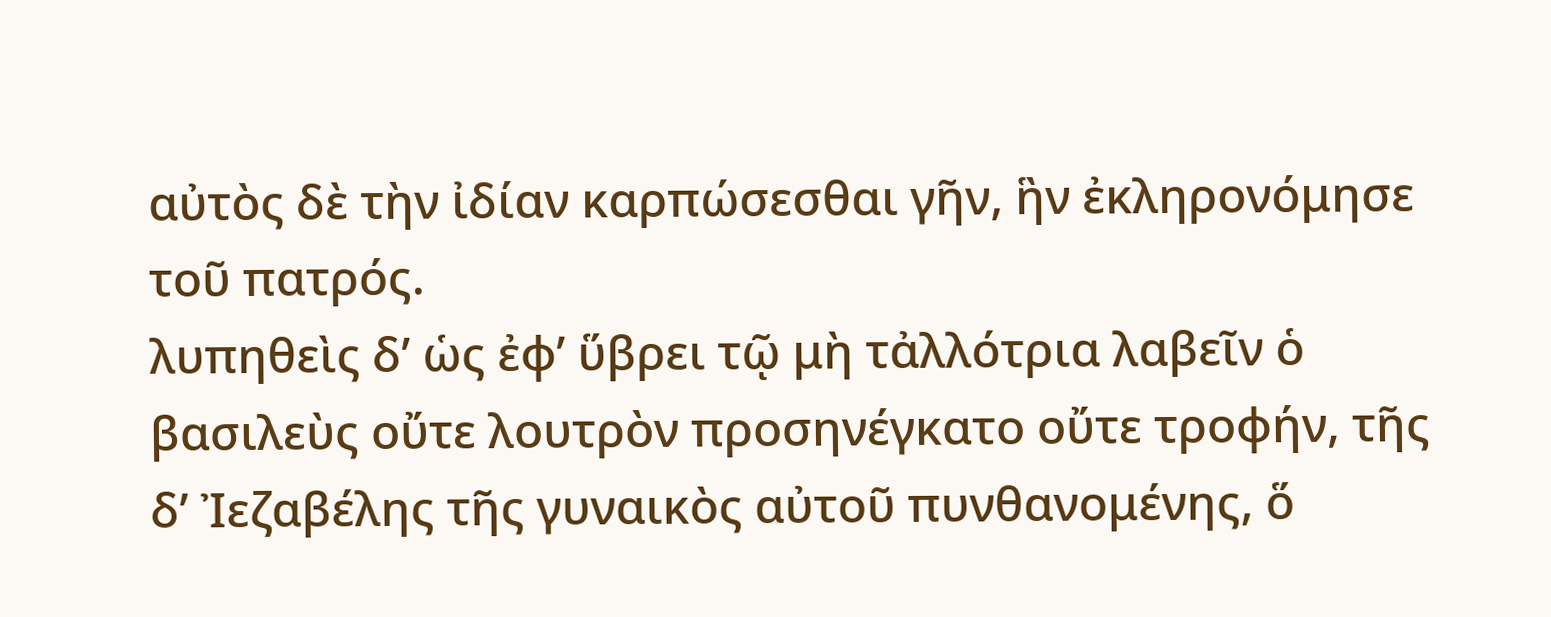αὐτὸς δὲ τὴν ἰδίαν καρπώσεσθαι γῆν, ἣν ἐκληρονόμησε τοῦ πατρός.
λυπηθεὶς δʼ ὡς ἐφʼ ὕβρει τῷ μὴ τἀλλότρια λαβεῖν ὁ βασιλεὺς οὔτε λουτρὸν προσηνέγκατο οὔτε τροφήν, τῆς δʼ Ἰεζαβέλης τῆς γυναικὸς αὐτοῦ πυνθανομένης, ὅ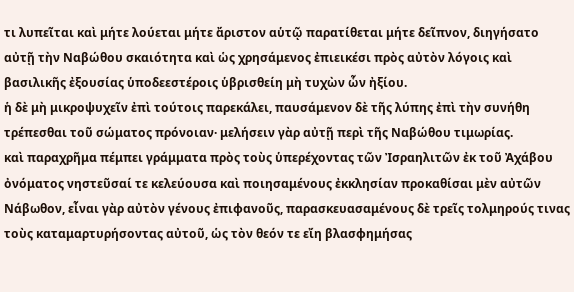τι λυπεῖται καὶ μήτε λούεται μήτε ἄριστον αὑτῷ παρατίθεται μήτε δεῖπνον, διηγήσατο αὐτῇ τὴν Ναβώθου σκαιότητα καὶ ὡς χρησάμενος ἐπιεικέσι πρὸς αὐτὸν λόγοις καὶ βασιλικῆς ἐξουσίας ὑποδεεστέροις ὑβρισθείη μὴ τυχὼν ὧν ἠξίου.
ἡ δὲ μὴ μικροψυχεῖν ἐπὶ τούτοις παρεκάλει, παυσάμενον δὲ τῆς λύπης ἐπὶ τὴν συνήθη τρέπεσθαι τοῦ σώματος πρόνοιαν· μελήσειν γὰρ αὐτῇ περὶ τῆς Ναβώθου τιμωρίας.
καὶ παραχρῆμα πέμπει γράμματα πρὸς τοὺς ὑπερέχοντας τῶν Ἰσραηλιτῶν ἐκ τοῦ Ἀχάβου ὀνόματος νηστεῦσαί τε κελεύουσα καὶ ποιησαμένους ἐκκλησίαν προκαθίσαι μὲν αὐτῶν Νάβωθον, εἶναι γὰρ αὐτὸν γένους ἐπιφανοῦς, παρασκευασαμένους δὲ τρεῖς τολμηρούς τινας τοὺς καταμαρτυρήσοντας αὐτοῦ, ὡς τὸν θεόν τε εἴη βλασφημήσας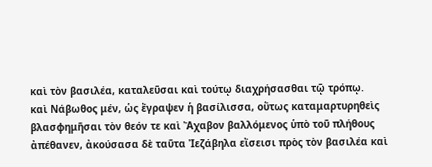καὶ τὸν βασιλέα, καταλεῦσαι καὶ τούτῳ διαχρήσασθαι τῷ τρόπῳ.
καὶ Νάβωθος μέν, ὡς ἔγραψεν ἡ βασίλισσα, οὕτως καταμαρτυρηθεὶς βλασφημῆσαι τὸν θεόν τε καὶ Ἄχαβον βαλλόμενος ὑπὸ τοῦ πλήθους ἀπέθανεν, ἀκούσασα δὲ ταῦτα Ἰεζάβηλα εἴσεισι πρὸς τὸν βασιλέα καὶ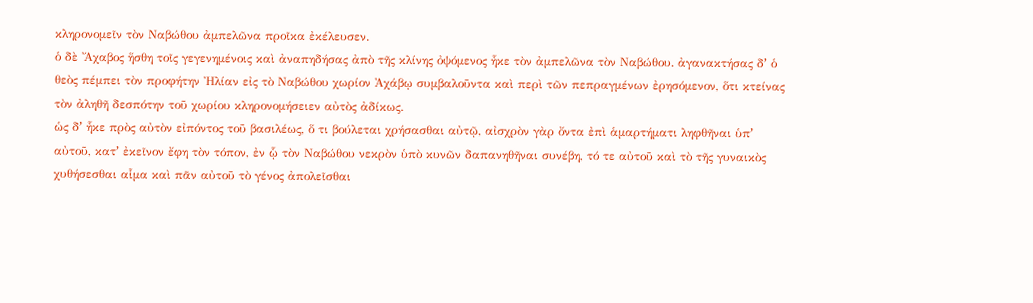κληρονομεῖν τὸν Ναβώθου ἀμπελῶνα προῖκα ἐκέλευσεν.
ὁ δὲ Ἄχαβος ἥσθη τοῖς γεγενημένοις καὶ ἀναπηδήσας ἀπὸ τῆς κλίνης ὀψόμενος ἧκε τὸν ἀμπελῶνα τὸν Ναβώθου. ἀγανακτήσας δʼ ὁ θεὸς πέμπει τὸν προφήτην Ἠλίαν εἰς τὸ Ναβώθου χωρίον Ἀχάβῳ συμβαλοῦντα καὶ περὶ τῶν πεπραγμένων ἐρησόμενον, ὅτι κτείνας τὸν ἀληθῆ δεσπότην τοῦ χωρίου κληρονομήσειεν αὐτὸς ἀδίκως.
ὡς δʼ ἧκε πρὸς αὐτὸν εἰπόντος τοῦ βασιλέως, ὅ τι βούλεται χρήσασθαι αὐτῷ, αἰσχρὸν γὰρ ὄντα ἐπὶ ἁμαρτήματι ληφθῆναι ὑπʼ αὐτοῦ, κατʼ ἐκεῖνον ἔφη τὸν τόπον, ἐν ᾧ τὸν Ναβώθου νεκρὸν ὑπὸ κυνῶν δαπανηθῆναι συνέβη, τό τε αὐτοῦ καὶ τὸ τῆς γυναικὸς χυθήσεσθαι αἷμα καὶ πᾶν αὐτοῦ τὸ γένος ἀπολεῖσθαι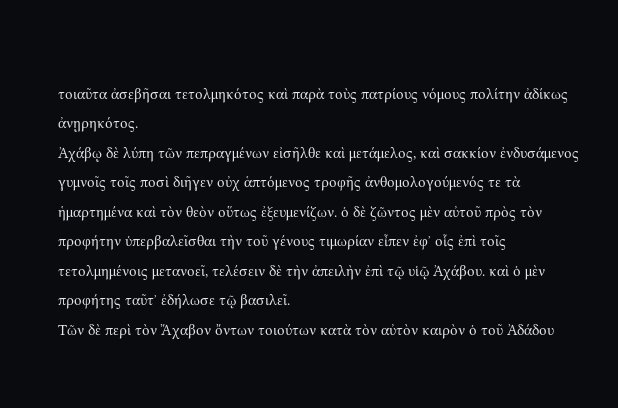τοιαῦτα ἀσεβῆσαι τετολμηκότος καὶ παρὰ τοὺς πατρίους νόμους πολίτην ἀδίκως ἀνῃρηκότος.
Ἀχάβῳ δὲ λύπη τῶν πεπραγμένων εἰσῆλθε καὶ μετάμελος, καὶ σακκίον ἐνδυσάμενος γυμνοῖς τοῖς ποσὶ διῆγεν οὐχ ἁπτόμενος τροφῆς ἀνθομολογούμενός τε τὰ ἡμαρτημένα καὶ τὸν θεὸν οὕτως ἐξευμενίζων. ὁ δὲ ζῶντος μὲν αὐτοῦ πρὸς τὸν προφήτην ὑπερβαλεῖσθαι τὴν τοῦ γένους τιμωρίαν εἶπεν ἐφʼ οἷς ἐπὶ τοῖς τετολμημένοις μετανοεῖ, τελέσειν δὲ τὴν ἀπειλὴν ἐπὶ τῷ υἱῷ Ἀχάβου. καὶ ὁ μὲν προφήτης ταῦτʼ ἐδήλωσε τῷ βασιλεῖ.
Τῶν δὲ περὶ τὸν Ἄχαβον ὄντων τοιούτων κατὰ τὸν αὐτὸν καιρὸν ὁ τοῦ Ἀδάδου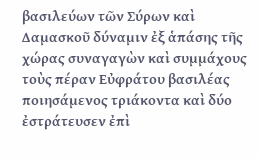βασιλεύων τῶν Σύρων καὶ Δαμασκοῦ δύναμιν ἐξ ἁπάσης τῆς χώρας συναγαγὼν καὶ συμμάχους τοὺς πέραν Εὐφράτου βασιλέας ποιησάμενος τριάκοντα καὶ δύο ἐστράτευσεν ἐπὶ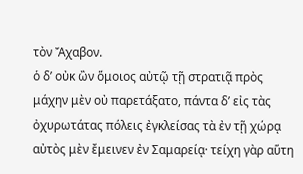τὸν Ἄχαβον.
ὁ δʼ οὐκ ὢν ὅμοιος αὐτῷ τῇ στρατιᾷ πρὸς μάχην μὲν οὐ παρετάξατο, πάντα δʼ εἰς τὰς ὀχυρωτάτας πόλεις ἐγκλείσας τὰ ἐν τῇ χώρᾳ αὐτὸς μὲν ἔμεινεν ἐν Σαμαρείᾳ· τείχη γὰρ αὕτη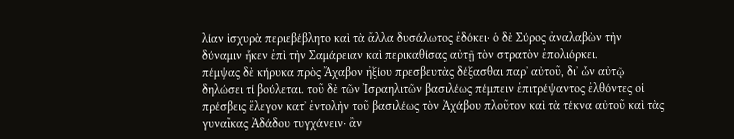λίαν ἰσχυρὰ περιεβέβλητο καὶ τὰ ἄλλα δυσάλωτος ἐδόκει· ὁ δὲ Σύρος ἀναλαβὼν τὴν δύναμιν ἧκεν ἐπὶ τὴν Σαμάρειαν καὶ περικαθίσας αὐτῇ τὸν στρατὸν ἐπολιόρκει.
πέμψας δὲ κήρυκα πρὸς Ἄχαβον ἠξίου πρεσβευτὰς δέξασθαι παρʼ αὐτοῦ, διʼ ὧν αὐτῷ δηλώσει τί βούλεται. τοῦ δὲ τῶν Ἰσραηλιτῶν βασιλέως πέμπειν ἐπιτρέψαντος ἐλθόντες οἱ πρέσβεις ἔλεγον κατʼ ἐντολὴν τοῦ βασιλέως τὸν Ἀχάβου πλοῦτον καὶ τὰ τέκνα αὐτοῦ καὶ τὰς γυναῖκας Ἀδάδου τυγχάνειν· ἂν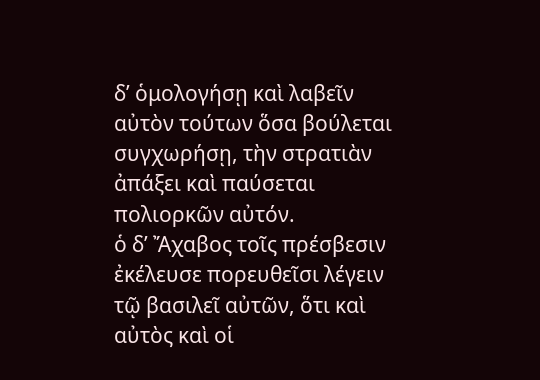δʼ ὁμολογήσῃ καὶ λαβεῖν αὐτὸν τούτων ὅσα βούλεται συγχωρήσῃ, τὴν στρατιὰν ἀπάξει καὶ παύσεται πολιορκῶν αὐτόν.
ὁ δʼ Ἄχαβος τοῖς πρέσβεσιν ἐκέλευσε πορευθεῖσι λέγειν τῷ βασιλεῖ αὐτῶν, ὅτι καὶ αὐτὸς καὶ οἱ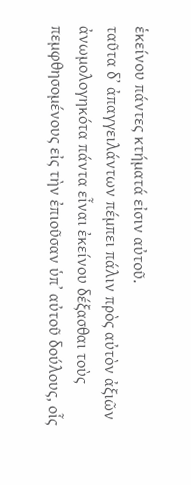ἑκείνου πάντες κτήματά εἰσιν αὐτοῦ.
ταῦτα δʼ ἀπαγγειλάντων πέμπει πάλιν πρὸς αὐτὸν ἀξιῶν ἀνωμολογηκότα πάντα εἶναι ἐκείνου δέξασθαι τοὺς πεμφθησομένους εἰς τὴν ἐπιοῦσαν ὑπʼ αὐτοῦ δούλους, οἷς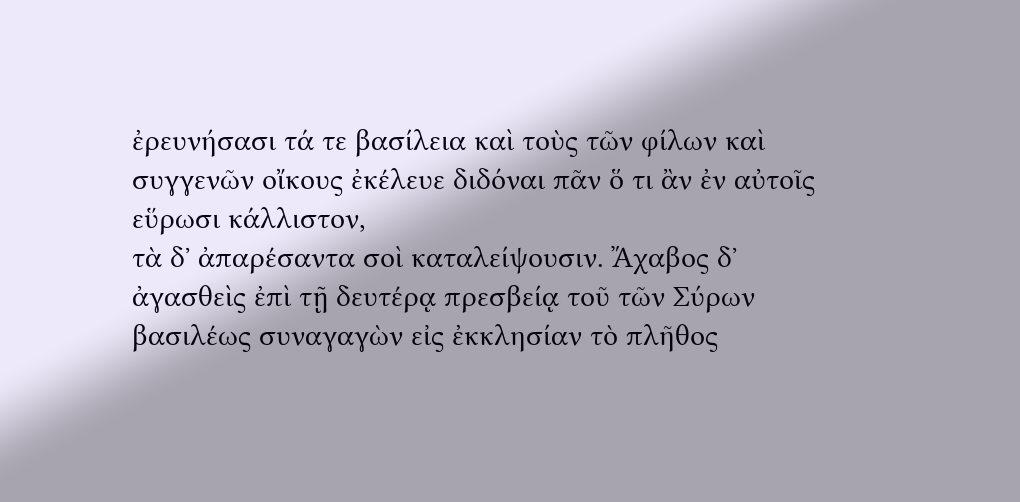ἐρευνήσασι τά τε βασίλεια καὶ τοὺς τῶν φίλων καὶ συγγενῶν οἴκους ἐκέλευε διδόναι πᾶν ὅ τι ἂν ἐν αὐτοῖς εὕρωσι κάλλιστον,
τὰ δʼ ἀπαρέσαντα σοὶ καταλείψουσιν. Ἄχαβος δʼ ἀγασθεὶς ἐπὶ τῇ δευτέρᾳ πρεσβείᾳ τοῦ τῶν Σύρων βασιλέως συναγαγὼν εἰς ἐκκλησίαν τὸ πλῆθος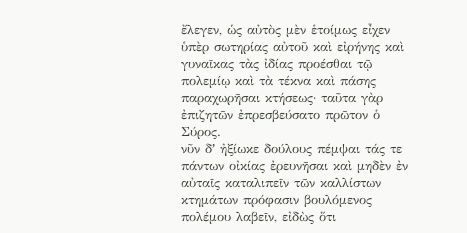ἔλεγεν, ὡς αὐτὸς μὲν ἑτοίμως εἶχεν ὑπὲρ σωτηρίας αὐτοῦ καὶ εἰρήνης καὶ γυναῖκας τὰς ἰδίας προέσθαι τῷ πολεμίῳ καὶ τὰ τέκνα καὶ πάσης παραχωρῆσαι κτήσεως· ταῦτα γὰρ ἐπιζητῶν ἐπρεσβεύσατο πρῶτον ὁ Σύρος.
νῦν δʼ ἠξίωκε δούλους πέμψαι τάς τε πάντων οἰκίας ἐρευνῆσαι καὶ μηδὲν ἐν αὐταῖς καταλιπεῖν τῶν καλλίστων κτημάτων πρόφασιν βουλόμενος πολέμου λαβεῖν, εἰδὼς ὅτι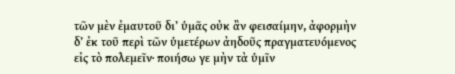τῶν μὲν ἐμαυτοῦ διʼ ὑμᾶς οὐκ ἂν φεισαίμην, ἀφορμὴν δʼ ἐκ τοῦ περὶ τῶν ὑμετέρων ἀηδοῦς πραγματευόμενος εἰς τὸ πολεμεῖν· ποιήσω γε μὴν τὰ ὑμῖν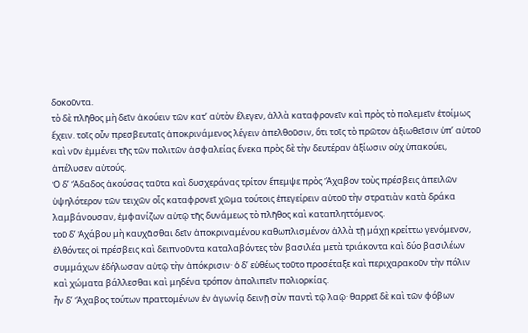δοκοῦντα.
τὸ δὲ πλῆθος μὴ δεῖν ἀκούειν τῶν κατʼ αὐτὸν ἔλεγεν, ἀλλὰ καταφρονεῖν καὶ πρὸς τὸ πολεμεῖν ἑτοίμως ἔχειν. τοῖς οὖν πρεσβευταῖς ἀποκρινάμενος λέγειν ἀπελθοῦσιν, ὅτι τοῖς τὸ πρῶτον ἀξιωθεῖσιν ὑπʼ αὐτοῦ καὶ νῦν ἐμμένει τῆς τῶν πολιτῶν ἀσφαλείας ἕνεκα πρὸς δὲ τὴν δευτέραν ἀξίωσιν οὐχ ὑπακούει, ἀπέλυσεν αὐτούς.
Ὁ δʼ Ἄδαδος ἀκούσας ταῦτα καὶ δυσχεράνας τρίτον ἔπεμψε πρὸς Ἄχαβον τοὺς πρέσβεις ἀπειλῶν ὑψηλότερον τῶν τειχῶν οἷς καταφρονεῖ χῶμα τούτοις ἐπεγείρειν αὐτοῦ τὴν στρατιὰν κατὰ δράκα λαμβάνουσαν, ἐμφανίζων αὐτῷ τῆς δυνάμεως τὸ πλῆθος καὶ καταπληττόμενος.
τοῦ δʼ Ἀχάβου μὴ καυχᾶσθαι δεῖν ἀποκριναμένου καθωπλισμένον ἀλλὰ τῇ μάχῃ κρείττω γενόμενον, ἐλθόντες οἱ πρέσβεις καὶ δειπνοῦντα καταλαβόντες τὸν βασιλέα μετὰ τριάκοντα καὶ δύο βασιλέων συμμάχων ἐδήλωσαν αὐτῷ τὴν ἀπόκρισιν· ὁ δʼ εὐθέως τοῦτο προσέταξε καὶ περιχαρακοῦν τὴν πόλιν καὶ χώματα βάλλεσθαι καὶ μηδένα τρόπον ἀπολιπεῖν πολιορκίας.
ἦν δʼ Ἄχαβος τούτων πραττομένων ἐν ἀγωνίᾳ δεινῇ σὺν παντὶ τῷ λαῷ· θαρρεῖ δὲ καὶ τῶν φόβων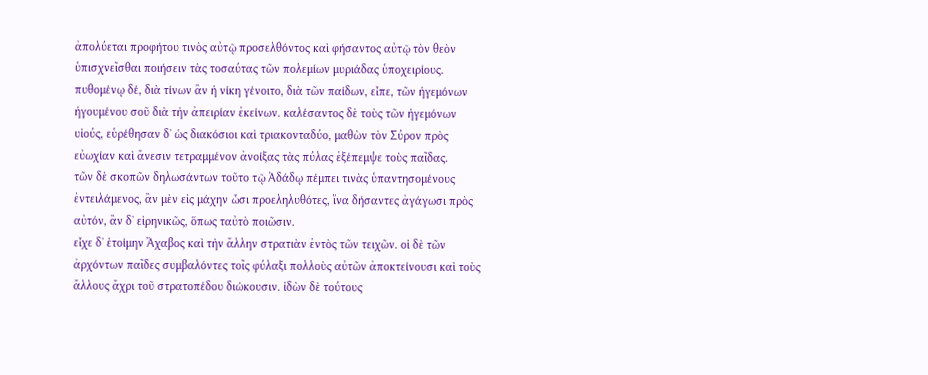ἀπολύεται προφήτου τινὸς αὐτῷ προσελθόντος καὶ φήσαντος αὐτῷ τὸν θεὸν ὑπισχνεῖσθαι ποιήσειν τὰς τοσαύτας τῶν πολεμίων μυριάδας ὑποχειρίους.
πυθομένῳ δέ, διὰ τίνων ἂν ἡ νίκη γένοιτο, διὰ τῶν παίδων, εἶπε, τῶν ἡγεμόνων ἡγουμένου σοῦ διὰ τὴν ἀπειρίαν ἐκείνων. καλέσαντος δὲ τοὺς τῶν ἡγεμόνων υἱούς, εὑρέθησαν δʼ ὡς διακόσιοι καὶ τριακονταδύο, μαθὼν τὸν Σύρον πρὸς εὐωχίαν καὶ ἄνεσιν τετραμμένον ἀνοίξας τὰς πύλας ἐξέπεμψε τοὺς παῖδας.
τῶν δὲ σκοπῶν δηλωσάντων τοῦτο τῷ Ἀδάδῳ πέμπει τινὰς ὑπαντησομένους ἐντειλάμενος, ἂν μὲν εἰς μάχην ὦσι προεληλυθότες, ἵνα δήσαντες ἀγάγωσι πρὸς αὐτόν, ἂν δʼ εἰρηνικῶς, ὅπως ταὐτὸ ποιῶσιν.
εἶχε δʼ ἑτοίμην Ἄχαβος καὶ τὴν ἄλλην στρατιὰν ἐντὸς τῶν τειχῶν. οἱ δὲ τῶν ἀρχόντων παῖδες συμβαλόντες τοῖς φύλαξι πολλοὺς αὐτῶν ἀποκτείνουσι καὶ τοὺς ἄλλους ἄχρι τοῦ στρατοπέδου διώκουσιν. ἰδὼν δὲ τούτους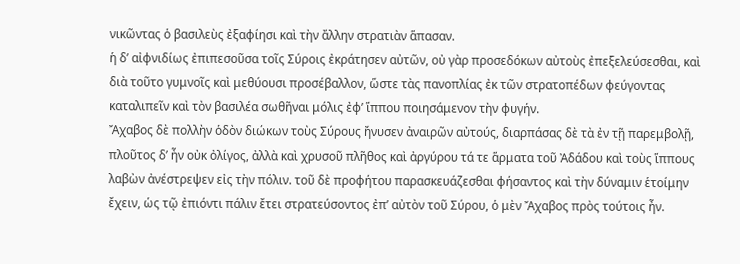νικῶντας ὁ βασιλεὺς ἐξαφίησι καὶ τὴν ἄλλην στρατιὰν ἅπασαν.
ἡ δʼ αἰφνιδίως ἐπιπεσοῦσα τοῖς Σύροις ἐκράτησεν αὐτῶν, οὐ γὰρ προσεδόκων αὐτοὺς ἐπεξελεύσεσθαι, καὶ διὰ τοῦτο γυμνοῖς καὶ μεθύουσι προσέβαλλον, ὥστε τὰς πανοπλίας ἐκ τῶν στρατοπέδων φεύγοντας καταλιπεῖν καὶ τὸν βασιλέα σωθῆναι μόλις ἐφʼ ἵππου ποιησάμενον τὴν φυγήν.
Ἄχαβος δὲ πολλὴν ὁδὸν διώκων τοὺς Σύρους ἤνυσεν ἀναιρῶν αὐτούς, διαρπάσας δὲ τὰ ἐν τῇ παρεμβολῇ, πλοῦτος δʼ ἦν οὐκ ὀλίγος, ἀλλὰ καὶ χρυσοῦ πλῆθος καὶ ἀργύρου τά τε ἅρματα τοῦ Ἀδάδου καὶ τοὺς ἵππους λαβὼν ἀνέστρεψεν εἰς τὴν πόλιν. τοῦ δὲ προφήτου παρασκευάζεσθαι φήσαντος καὶ τὴν δύναμιν ἑτοίμην ἔχειν, ὡς τῷ ἐπιόντι πάλιν ἔτει στρατεύσοντος ἐπʼ αὐτὸν τοῦ Σύρου, ὁ μὲν Ἄχαβος πρὸς τούτοις ἦν.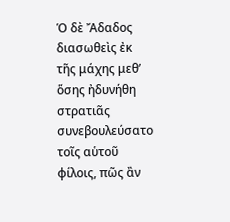Ὁ δὲ Ἄδαδος διασωθεὶς ἐκ τῆς μάχης μεθʼ ὅσης ἠδυνήθη στρατιᾶς συνεβουλεύσατο τοῖς αὑτοῦ φίλοις, πῶς ἂν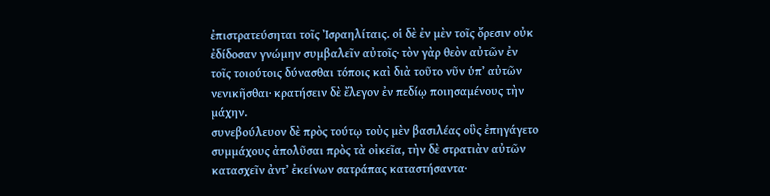ἐπιστρατεύσηται τοῖς Ἰσραηλίταις. οἱ δὲ ἐν μὲν τοῖς ὄρεσιν οὐκ ἐδίδοσαν γνώμην συμβαλεῖν αὐτοῖς· τὸν γὰρ θεὸν αὐτῶν ἐν τοῖς τοιούτοις δύνασθαι τόποις καὶ διὰ τοῦτο νῦν ὑπʼ αὐτῶν νενικῆσθαι· κρατήσειν δὲ ἔλεγον ἐν πεδίῳ ποιησαμένους τὴν μάχην.
συνεβούλευον δὲ πρὸς τούτῳ τοὺς μὲν βασιλέας οὓς ἐπηγάγετο συμμάχους ἀπολῦσαι πρὸς τὰ οἰκεῖα, τὴν δὲ στρατιὰν αὐτῶν κατασχεῖν ἀντʼ ἐκείνων σατράπας καταστήσαντα·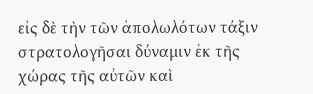εἰς δὲ τὴν τῶν ἀπολωλότων τάξιν στρατολογῆσαι δύναμιν ἐκ τῆς χώρας τῆς αὐτῶν καὶ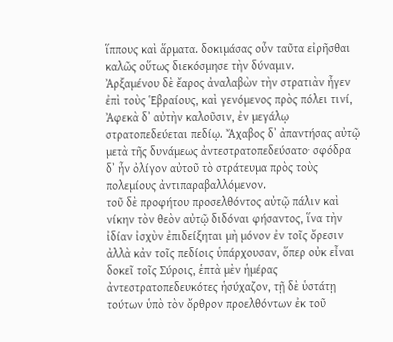ἵππους καὶ ἅρματα. δοκιμάσας οὖν ταῦτα εἰρῆσθαι καλῶς οὕτως διεκόσμησε τὴν δύναμιν.
Ἀρξαμένου δὲ ἔαρος ἀναλαβὼν τὴν στρατιὰν ἦγεν ἐπὶ τοὺς Ἑβραίους, καὶ γενόμενος πρὸς πόλει τινί, Ἀφεκὰ δʼ αὐτὴν καλοῦσιν, ἐν μεγάλῳ στρατοπεδεύεται πεδίῳ. Ἄχαβος δʼ ἀπαντήσας αὐτῷ μετὰ τῆς δυνάμεως ἀντεστρατοπεδεύσατο· σφόδρα δʼ ἦν ὀλίγον αὐτοῦ τὸ στράτευμα πρὸς τοὺς πολεμίους ἀντιπαραβαλλόμενον.
τοῦ δὲ προφήτου προσελθόντος αὐτῷ πάλιν καὶ νίκην τὸν θεὸν αὐτῷ διδόναι φήσαντος, ἵνα τὴν ἰδίαν ἰσχὺν ἐπιδείξηται μὴ μόνον ἐν τοῖς ὄρεσιν ἀλλὰ κἀν τοῖς πεδίοις ὑπάρχουσαν, ὅπερ οὐκ εἶναι δοκεῖ τοῖς Σύροις, ἑπτὰ μὲν ἡμέρας ἀντεστρατοπεδευκότες ἡσύχαζον, τῇ δὲ ὑστάτῃ τούτων ὑπὸ τὸν ὄρθρον προελθόντων ἐκ τοῦ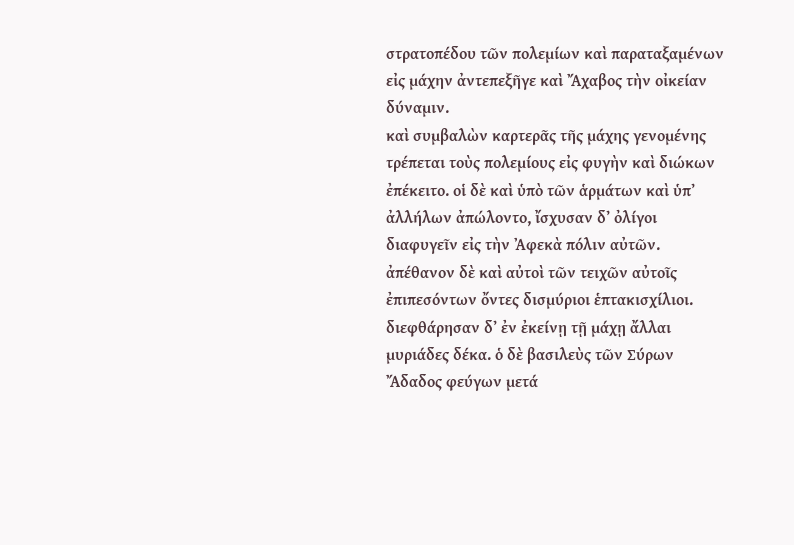στρατοπέδου τῶν πολεμίων καὶ παραταξαμένων εἰς μάχην ἀντεπεξῆγε καὶ Ἄχαβος τὴν οἰκείαν δύναμιν.
καὶ συμβαλὼν καρτερᾶς τῆς μάχης γενομένης τρέπεται τοὺς πολεμίους εἰς φυγὴν καὶ διώκων ἐπέκειτο. οἱ δὲ καὶ ὑπὸ τῶν ἁρμάτων καὶ ὑπʼ ἀλλήλων ἀπώλοντο, ἴσχυσαν δʼ ὀλίγοι διαφυγεῖν εἰς τὴν Ἀφεκὰ πόλιν αὐτῶν.
ἀπέθανον δὲ καὶ αὐτοὶ τῶν τειχῶν αὐτοῖς ἐπιπεσόντων ὄντες δισμύριοι ἑπτακισχίλιοι. διεφθάρησαν δʼ ἐν ἐκείνῃ τῇ μάχῃ ἄλλαι μυριάδες δέκα. ὁ δὲ βασιλεὺς τῶν Σύρων Ἄδαδος φεύγων μετά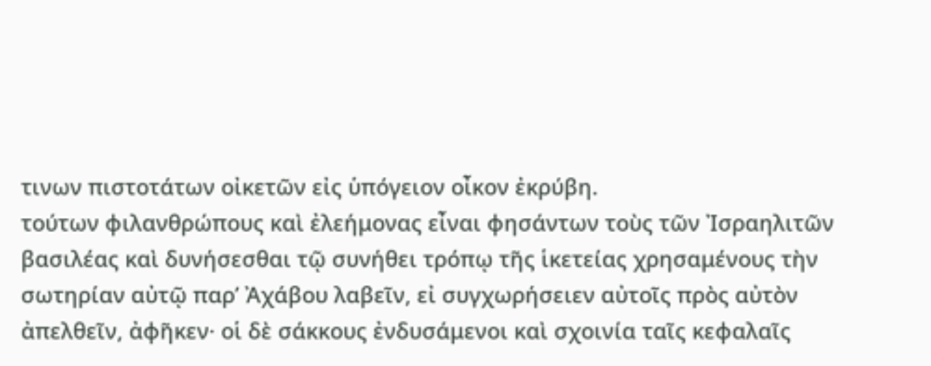τινων πιστοτάτων οἰκετῶν εἰς ὑπόγειον οἶκον ἐκρύβη.
τούτων φιλανθρώπους καὶ ἐλεήμονας εἶναι φησάντων τοὺς τῶν Ἰσραηλιτῶν βασιλέας καὶ δυνήσεσθαι τῷ συνήθει τρόπῳ τῆς ἱκετείας χρησαμένους τὴν σωτηρίαν αὐτῷ παρʼ Ἀχάβου λαβεῖν, εἰ συγχωρήσειεν αὐτοῖς πρὸς αὐτὸν ἀπελθεῖν, ἀφῆκεν· οἱ δὲ σάκκους ἐνδυσάμενοι καὶ σχοινία ταῖς κεφαλαῖς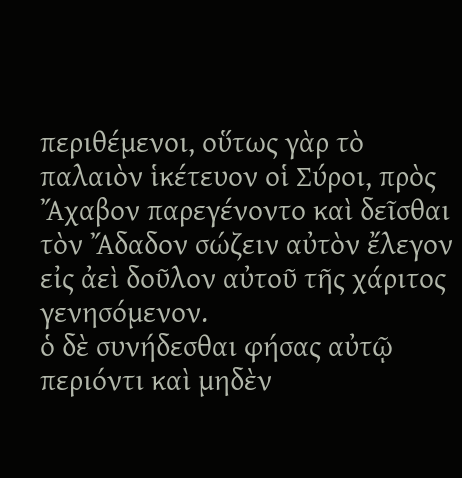περιθέμενοι, οὕτως γὰρ τὸ παλαιὸν ἱκέτευον οἱ Σύροι, πρὸς Ἄχαβον παρεγένοντο καὶ δεῖσθαι τὸν Ἄδαδον σώζειν αὐτὸν ἔλεγον εἰς ἀεὶ δοῦλον αὐτοῦ τῆς χάριτος γενησόμενον.
ὁ δὲ συνήδεσθαι φήσας αὐτῷ περιόντι καὶ μηδὲν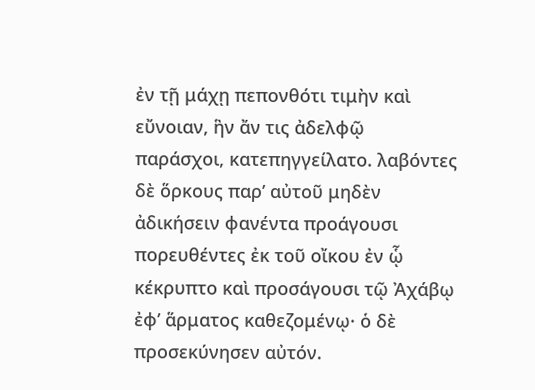ἐν τῇ μάχῃ πεπονθότι τιμὴν καὶ εὔνοιαν, ἣν ἄν τις ἀδελφῷ παράσχοι, κατεπηγγείλατο. λαβόντες δὲ ὅρκους παρʼ αὐτοῦ μηδὲν ἀδικήσειν φανέντα προάγουσι πορευθέντες ἐκ τοῦ οἴκου ἐν ᾧ κέκρυπτο καὶ προσάγουσι τῷ Ἀχάβῳ ἐφʼ ἅρματος καθεζομένῳ· ὁ δὲ προσεκύνησεν αὐτόν.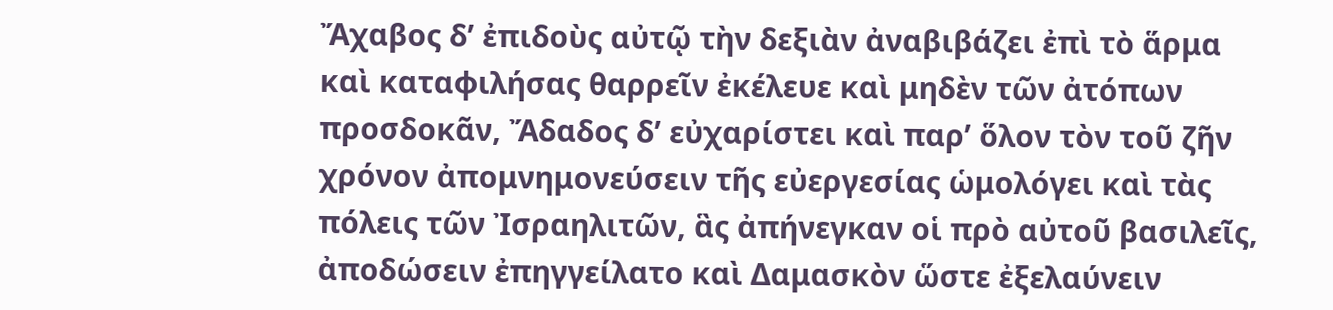Ἄχαβος δʼ ἐπιδοὺς αὐτῷ τὴν δεξιὰν ἀναβιβάζει ἐπὶ τὸ ἅρμα καὶ καταφιλήσας θαρρεῖν ἐκέλευε καὶ μηδὲν τῶν ἀτόπων προσδοκᾶν, Ἄδαδος δʼ εὐχαρίστει καὶ παρʼ ὅλον τὸν τοῦ ζῆν χρόνον ἀπομνημονεύσειν τῆς εὐεργεσίας ὡμολόγει καὶ τὰς πόλεις τῶν Ἰσραηλιτῶν, ἃς ἀπήνεγκαν οἱ πρὸ αὐτοῦ βασιλεῖς, ἀποδώσειν ἐπηγγείλατο καὶ Δαμασκὸν ὥστε ἐξελαύνειν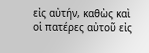εἰς αὐτήν, καθὼς καὶ οἱ πατέρες αὐτοῦ εἰς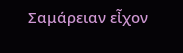Σαμάρειαν εἶχον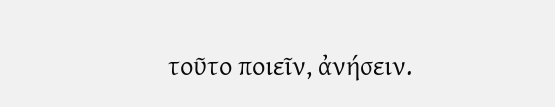τοῦτο ποιεῖν, ἀνήσειν.